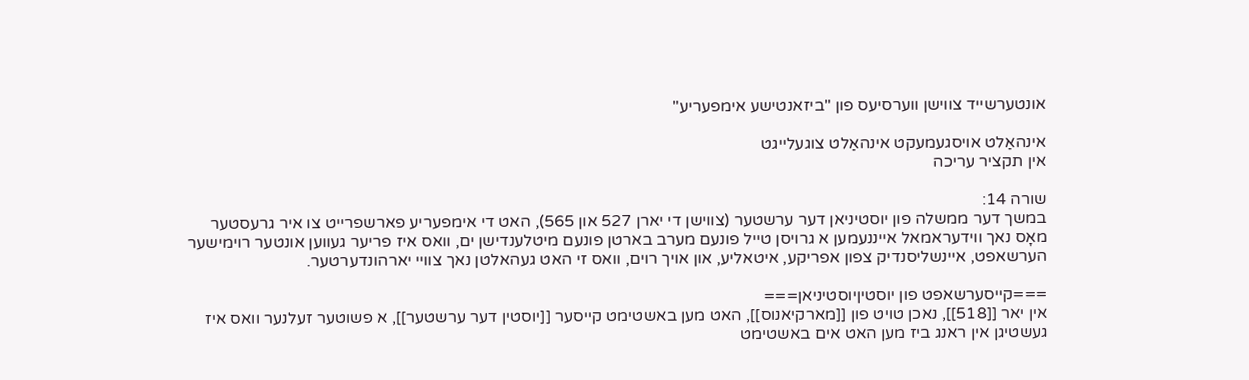אונטערשייד צווישן ווערסיעס פון "ביזאנטישע אימפעריע"

אינהאַלט אויסגעמעקט אינהאַלט צוגעלייגט
אין תקציר עריכה

שורה 14:
במשך דער ממשלה פון יוסטיניאן דער ערשטער (צווישן די יארן 527 און 565), האט די אימפעריע פארשפרייט צו איר גרעסטער מאָס נאך ווידעראמאל אייננעמען א גרויסן טייל פונעם מערב בארטן פונעם מיטלענדישן ים, וואס איז פריער געווען אונטער רוימישער הערשאפט, איינשליסנדיק צפון אפריקע, איטאליע, און אויך רוים, וואס זי האט געהאלטן נאך צוויי יארהונדערטער.

===קייסערשאפט פון יוסטיןיוסטיניאן===
אין יאר [[518]], נאכן טויט פון [[מארקיאנוס]], האט מען באשטימט קייסער [[יוסטין דער ערשטער]], א פשוטער זעלנער וואס איז געשטיגן אין ראנג ביז מען האט אים באשטימט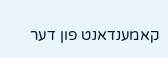קאמענדאנט פון דער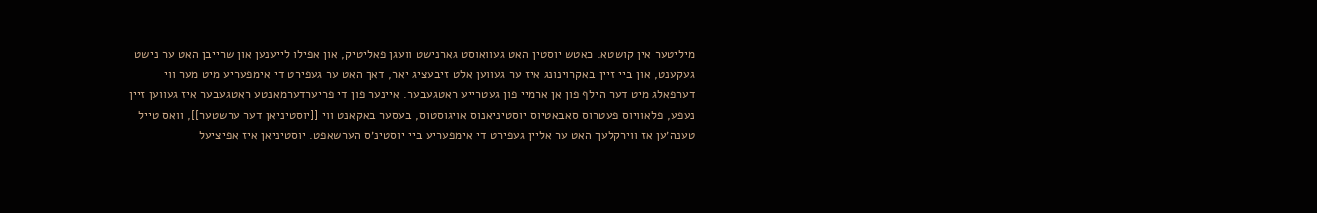מיליטער אין קושטא. כאטש יוסטין האט געוואוסט גארנישט וועגן פאליטיק, און אפילו לייענען און שרייבן האט ער נישט געקענט, און ביי זיין באקרוינונג איז ער געווען אלט זיבעציג יאר, דאך האט ער געפירט די אימפעריע מיט מער ווי דערפאלג מיט דער הילף פון אן ארמיי פון געטרייע ראטגעבער. איינער פון די פריערדערמאנטע ראטגעבער איז געווען זיין נעפע, פלאוויוס פעטרוס סאבאטיוס יוסטיניאנוס אויגוסטוס, בעסער באקאנט ווי [[יוסטיניאן דער ערשטער]], וואס טייל טענה׳ען אז ווירקלעך האט ער אליין געפירט די אימפעריע ביי יוסטינ׳ס הערשאפט. יוסטיניאן איז אפיציעל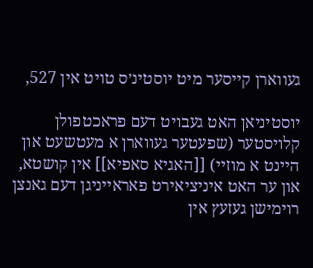געווארן קייסער מיט יוסטינ׳ס טויט אין 527,

יוסטיניאן האט געבויט דעם פראכטפולן קלויסטער (שפעטער געווארן א מעטשעט און היינט א מוזיי) [[האגיא סאפיא]] אין קושטא, און ער האט איניציאירט פאראייניגן דעם גאנצן רוימישן געזעץ אין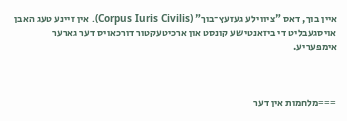איין בוך, דאס "ציווילע געזעץ־בוך" (Corpus Iuris Civilis). אין זיינע טעג האבן אויסגעבליט די ביזאנטישע קונסט און ארכיטעקטור דורכאויס דער גארער אימפעריע.



===מלחמות אין דער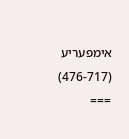אימפעריע (476-717) ===